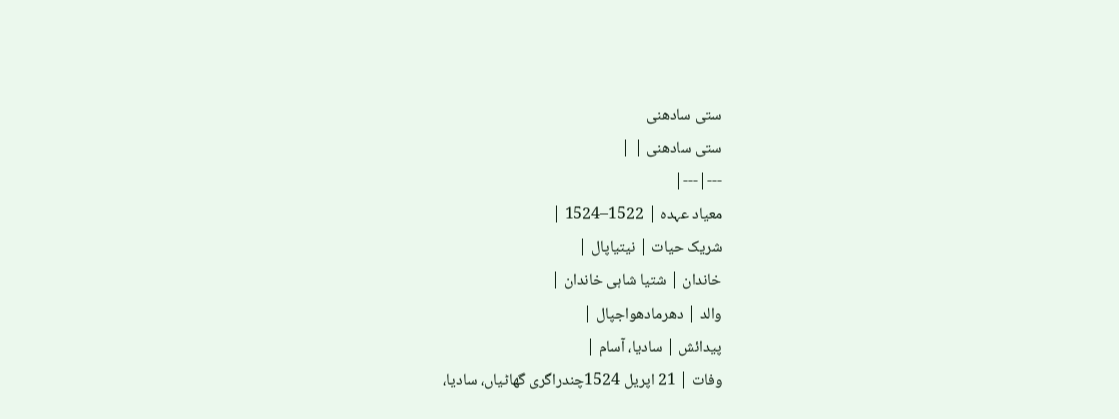ستی سادھنی
ستی سادھنی | |
---|---|
معیاد عہدہ | 1522–1524 |
شریک حیات | نیتیاپال |
خاندان | شتیا شاہی خاندان |
والد | دھرمادھواجپال |
پیدائش | سادیا، آسام |
وفات | 21 اپریل 1524چندراگری گھاٹیاں، سادیا،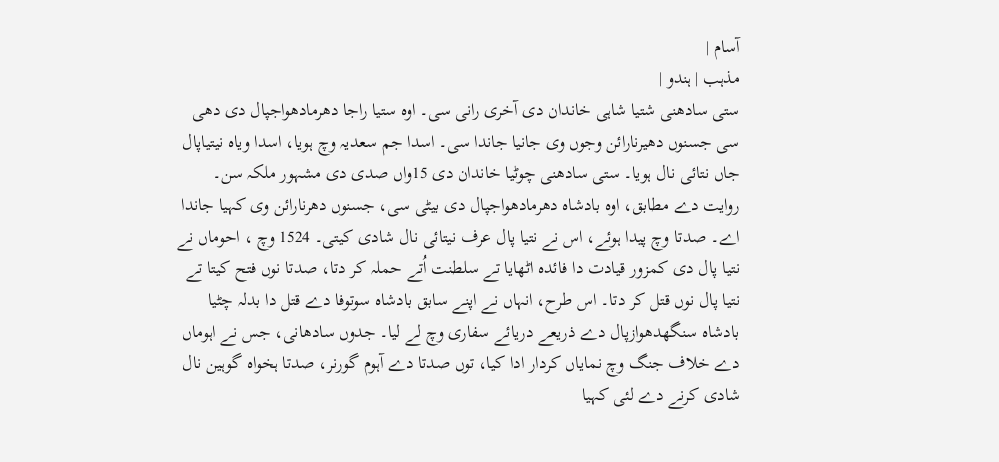آسام |
مذہب | ہندو |
ستی سادھنی شتیا شاہی خاندان دی آخری رانی سی۔ اوہ ستیا راجا دھرمادھواجپال دی دھی سی جسنوں دھیرنارائن وجوں وی جانیا جاندا سی۔ اسدا جم سعدیہ وچ ہویا، اسدا ویاہ نیتیاپال جاں نتائی نال ہویا۔ ستی سادھنی چوٹیا خاندان دی 15واں صدی دی مشہور ملکہ سن۔
روایت دے مطابق، اوہ بادشاہ دھرمادھواجپال دی بیٹی سی، جسنوں دھرنارائن وی کہیا جاندا اے۔ صدتا وچ پیدا ہوئے، اس نے نتیا پال عرف نیتائی نال شادی کيتی۔ 1524 وچ ، احوماں نے نتیا پال دی کمزور قیادت دا فائدہ اٹھایا تے سلطنت اُتے حملہ کر دتا، صدتا نوں فتح کيتا تے نتیا پال نوں قتل کر دتا۔ اس طرح، انہاں نے اپنے سابق بادشاہ سوتوفا دے قتل دا بدلہ چٹیا بادشاہ سنگھدھوازپال دے ذریعے دریائے سفاری وچ لے لیا۔ جدوں سادھانی، جس نے اہوماں دے خلاف جنگ وچ نمایاں کردار ادا کیا، توں صدتا دے آہوم گورنر، صدتا ہخواہ گوہین نال شادی کرنے دے لئی کہیا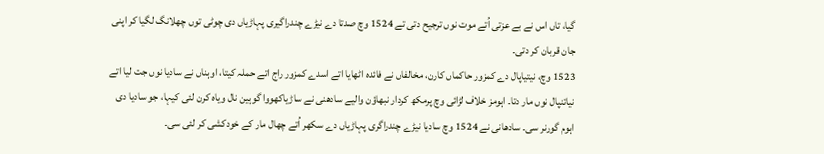گیا، تاں اس نے بے عزتی اُتے موت نوں ترجیح دتی تے 1524 وچ صدتا دے نیڑے چندراگیری پہاڑیاں دی چوٹی توں چھلانگ لگیا کر اپنی جان قربان کر دتی۔
1523 وچ، نیتیاپال دے کمزور حاکماں کارن، مخالفاں نے فائدہ اٹھایا اتے اسدے کمزور راج اتے حملہ کیتا، اوہناں نے سادیا نوں جت لیا اتے نیاتنپال نوں مار دتا۔ اہومز خلاف لڑائی وچ پرمکھ کردار نبھاؤن والیے سادھنی نے ساڑیاکھووا گوہین نال ویاہ کرن لئی کیہا، جو سادیا دی اہوم گورنر سی۔ سادھانی نے 1524 وچ سادیا نیڑے چندراگری پہاڑیاں دے سکھر اُتے چھال مار کے خودکشی کر لئی سی۔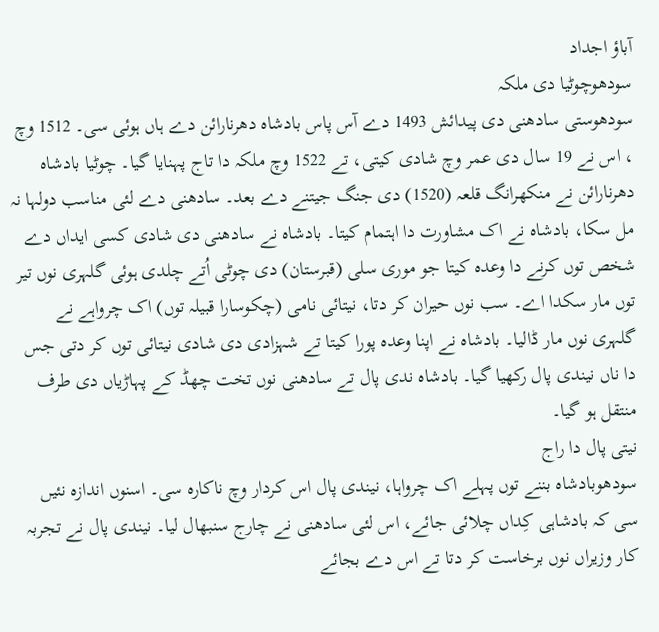آباؤ اجداد
سودھوچوٹیا دی ملکہ
سودھوستی سادھنی دی پیدائش 1493 دے آس پاس بادشاہ دھرنارائن دے ہاں ہوئی سی۔ 1512 وچ ، اس نے 19 سال دی عمر وچ شادی کيتی، تے 1522 وچ ملکہ دا تاج پہنایا گیا۔ چوٹیا بادشاہ دھرنارائن نے منکھرانگ قلعہ (1520) دی جنگ جیتنے دے بعد۔ سادھنی دے لئی مناسب دولہا نہ مل سکا، بادشاہ نے اک مشاورت دا اہتمام کيتا۔ بادشاہ نے سادھنی دی شادی کسی ایداں دے شخص توں کرنے دا وعدہ کيتا جو موری سلی (قبرستان) دی چوٹی اُتے چلدی ہوئی گلہری نوں تیر توں مار سکدا اے۔ سب نوں حیران کر دتا، نیتائی نامی (چکوسارا قبیلہ توں) اک چرواہے نے گلہری نوں مار ڈالیا۔ بادشاہ نے اپنا وعدہ پورا کيتا تے شہزادی دی شادی نیتائی توں کر دتی جس دا ناں نیندی پال رکھیا گیا۔ بادشاہ ندی پال تے سادھنی نوں تخت چھڈ کے پہاڑیاں دی طرف منتقل ہو گیا۔
نیتی پال دا راج
سودھوبادشاہ بننے توں پہلے اک چرواہا، نیندی پال اس کردار وچ ناکارہ سی۔ اسنوں اندازہ نئيں سی کہ بادشاہی کِداں چلائی جائے، اس لئی سادھنی نے چارج سنبھال لیا۔ نیندی پال نے تجربہ کار وزیراں نوں برخاست کر دتا تے اس دے بجائے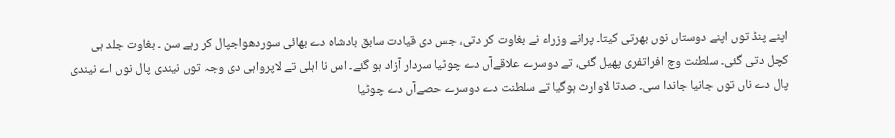اپنے پنڈ توں اپنے دوستاں نوں بھرتی کيتا۔ پرانے وزراء نے بغاوت کر دتی، جس دی قیادت سابق بادشاہ دے بھائی سوردھواجپال کر رہے سن ۔ بغاوت جلد ہی کچل دتی گئی۔ سلطنت وچ افراتفری پھیل گئی، تے دوسرے علاقےآں دے چوٹیا سردار آزاد ہو گئے۔ اس نا اہلی تے لاپرواہی دی وجہ توں نیندی پال نوں اے نیندی پال دے ناں توں جانیا جاندا سی۔ صدتا لاوارث ہوگیا تے سلطنت دے دوسرے حصےآں دے چوٹیا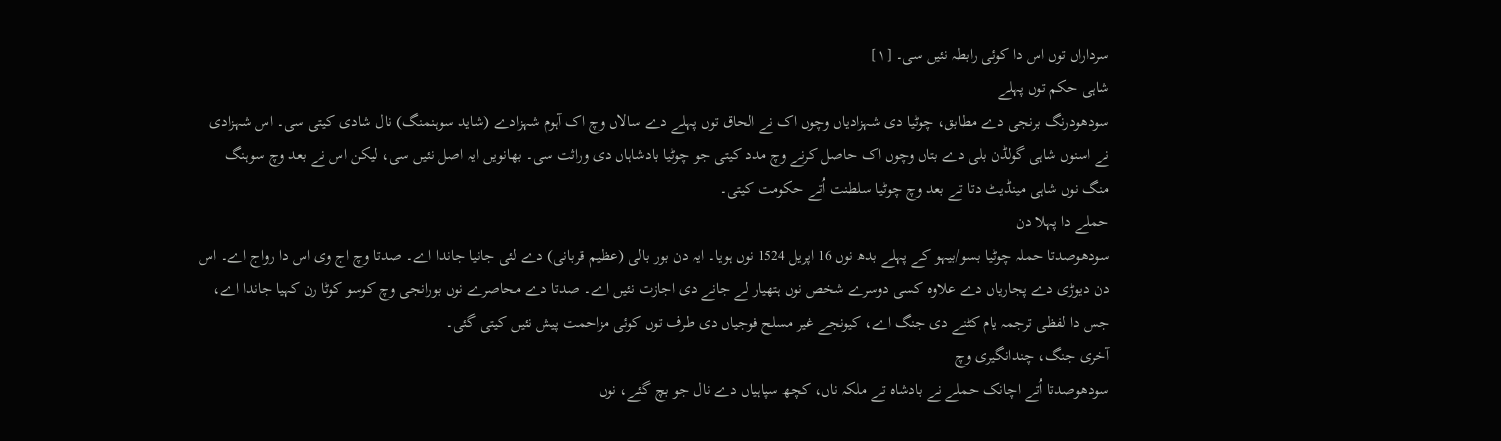سرداراں توں اس دا کوئی رابطہ نئيں سی۔ [۱]
شاہی حکم توں پہلے
سودھودرنگ برنجی دے مطابق، چوٹیا دی شہزادیاں وچوں اک نے الحاق توں پہلے دے سالاں وچ اک آہوم شہزادے (شاید سوہنمنگ) نال شادی کيتی سی۔ اس شہزادی نے اسنوں شاہی گولڈن بلی دے بتاں وچوں اک حاصل کرنے وچ مدد کيتی جو چوٹیا بادشاہاں دی وراثت سی۔ بھانويں ایہ اصل نئيں سی، لیکن اس نے بعد وچ سوہنگ منگ نوں شاہی مینڈیٹ دتا تے بعد وچ چوٹیا سلطنت اُتے حکومت کیتی۔
حملے دا پہلا دن
سودھوصدتا حملہ چوٹیا بسو/بیہو کے پہلے بدھ نوں 16 اپریل 1524 نوں ہويا۔ ایہ دن بور بالی (عظیم قربانی) دے لئی جانیا جاندا اے۔ صدتا وچ اج وی اس دا رواج اے۔ اس دن دیوڑی دے پجاریاں دے علاوہ کسی دوسرے شخص نوں ہتھیار لے جانے دی اجازت نئيں اے۔ صدتا دے محاصرے نوں بورانجی وچ کوسو کوٹا رن کہیا جاندا اے، جس دا لفظی ترجمہ یام کٹنے دی جنگ اے، کیونجے غیر مسلح فوجیاں دی طرف توں کوئی مزاحمت پیش نئيں کيتی گئی۔
آخری جنگ، چندانگیری وچ
سودھوصدتا اُتے اچانک حملے نے بادشاہ تے ملکہ ناں، کچھ سپاہیاں دے نال جو بچ گئے، نوں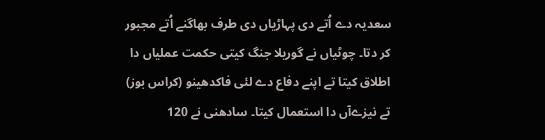سعدیہ دے اُتے دی پہاڑیاں دی طرف بھاگنے اُتے مجبور کر دتا۔ چوٹیاں نے گوریلا جنگ کيتی حکمت عملیاں دا اطلاق کيتا تے اپنے دفاع دے لئی فاکدھینو (کراس بوز) تے نیزےآں دا استعمال کيتا۔ سادھنی نے 120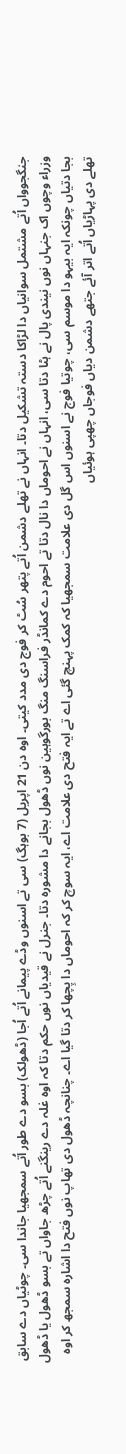جنگجوواں اُتے مشتمل سوانیاں دا لڑاکا دستہ تشکیل دتا۔ انہاں نے تھلے دشمن اُتے پتھر سُٹ کر فوج دی مدد کيتی۔ اوہ دن 21 اپریل (7 بوہگ) سی تے اسنوں وڈے پیمانے اُتے اُجا (ڈھولک) بسو دے طور اُتے سمجھیا جاندا سی۔ چوٹیاں دے سابق وزراء وچوں اک جنہاں نوں نیندی پال نے ہٹا دتا سی، انہاں نے احوماں دا نال دتا تے احوم دے کمانڈر فراسنگ منگ بورگوہین نوں ڈھول بجانے دا مشورہ دتا۔ جنرل نے قیدیاں نوں حکم دتا کہ اوہ غلہ دے رینگنے اُتے چڑھ جاواں تے بسو ڈھول یا ڈھول بجا دتیاں چونکہ ایہ بیہو دا موسم سی، چوتیا فوج نے اسنوں اس گل دی علامت سمجھیا کہ کمک پہنچ گئی اے تے ایہ فتح دی علامت اے، ایہ سوچ کر کہ احوماں دا پِچھا کر دتا گیا اے۔ چنانچہ ڈھول دی تھاپ نوں فتح دا اشارہ سمجھ کر اوہ تھلے دی پہاڑیاں اُتے اتر آئے جتھے دشمن دیاں فوجاں چھپی ہوئیاں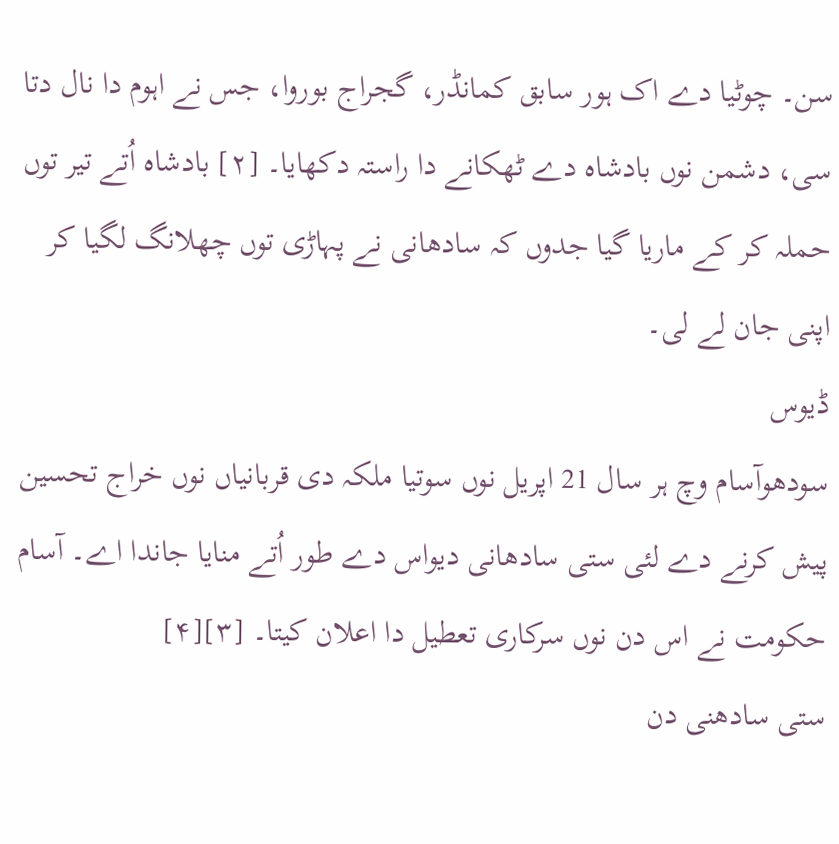سن۔ چوٹیا دے اک ہور سابق کمانڈر، گجراج بوروا، جس نے اہوم دا نال دتا سی، دشمن نوں بادشاہ دے ٹھکانے دا راستہ دکھایا۔ [۲] بادشاہ اُتے تیر توں حملہ کر کے ماریا گیا جدوں کہ سادھانی نے پہاڑی توں چھلانگ لگیا کر اپنی جان لے لی۔
ڈیوس
سودھوآسام وچ ہر سال 21 اپریل نوں سوتیا ملکہ دی قربانیاں نوں خراج تحسین پیش کرنے دے لئی ستی سادھانی دیواس دے طور اُتے منایا جاندا اے۔ آسام حکومت نے اس دن نوں سرکاری تعطیل دا اعلان کيتا۔ [۳][۴]
ستی سادھنی دن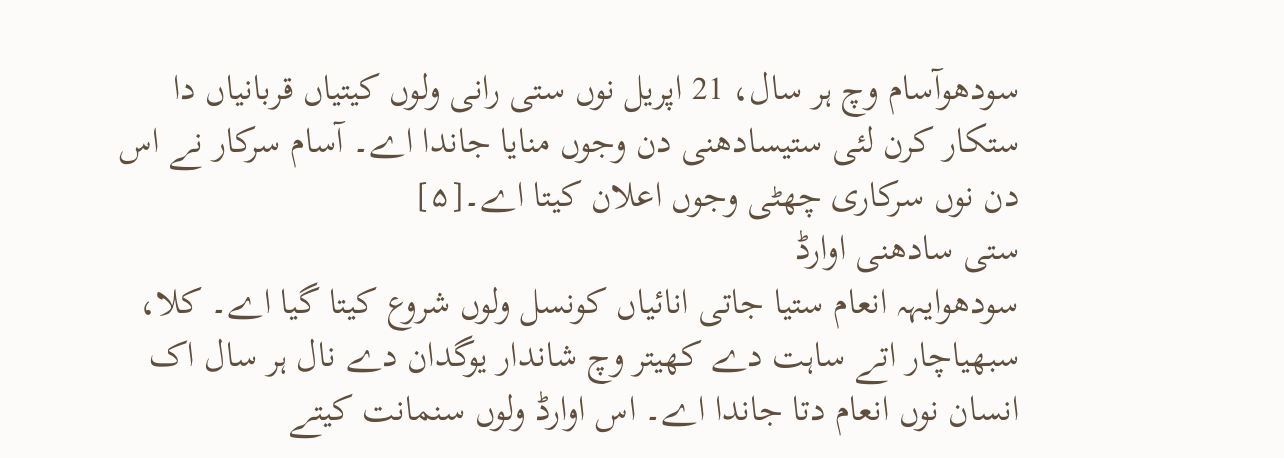سودھوآسام وچ ہر سال، 21 اپریل نوں ستی رانی ولوں کیتیاں قربانیاں دا ستکار کرن لئی ستیسادھنی دن وجوں منایا جاندا اے۔ آسام سرکار نے اس دن نوں سرکاری چھٹی وجوں اعلان کیتا اے۔[۵]
ستی سادھنی اوارڈ
سودھوایہہ انعام ستیا جاتی انائیاں کونسل ولوں شروع کیتا گیا اے۔ کلا، سبھیاچار اتے ساہت دے کھیتر وچ شاندار یوگدان دے نال ہر سال اک انسان نوں انعام دتا جاندا اے۔ اس اوارڈ ولوں سنمانت کیتے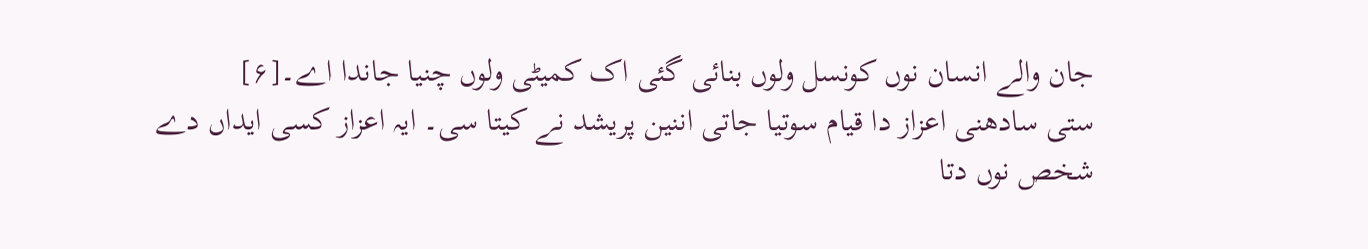جان والے انسان نوں کونسل ولوں بنائی گئی اک کمیٹی ولوں چنیا جاندا اے۔[۶]
ستی سادھنی اعزاز دا قیام سوتیا جاتی اننین پریشد نے کيتا سی۔ ایہ اعزاز کسی ایداں دے شخص نوں دتا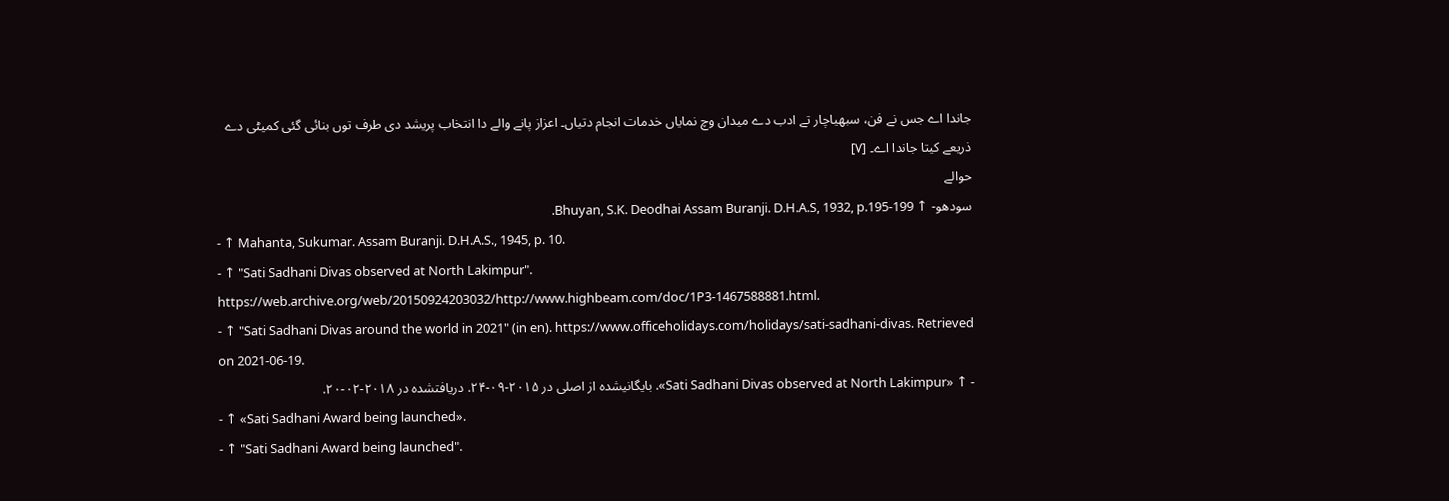جاندا اے جس نے فن، سبھیاچار تے ادب دے میدان وچ نمایاں خدمات انجام دتیاں۔ اعزاز پانے والے دا انتخاب پریشد دی طرف توں بنائی گئی کمیٹی دے ذریعے کيتا جاندا اے۔ [۷]
حوالے
سودھو- ↑ Bhuyan, S.K. Deodhai Assam Buranji. D.H.A.S, 1932, p.195-199.
- ↑ Mahanta, Sukumar. Assam Buranji. D.H.A.S., 1945, p. 10.
- ↑ "Sati Sadhani Divas observed at North Lakimpur". https://web.archive.org/web/20150924203032/http://www.highbeam.com/doc/1P3-1467588881.html.
- ↑ "Sati Sadhani Divas around the world in 2021" (in en). https://www.officeholidays.com/holidays/sati-sadhani-divas. Retrieved on 2021-06-19.
- ↑ «Sati Sadhani Divas observed at North Lakimpur». بایگانیشده از اصلی در ۲۰۱۵-۰۹-۲۴. دریافتشده در ۲۰۱۸-۰۲-۲۰.
- ↑ «Sati Sadhani Award being launched».
- ↑ "Sati Sadhani Award being launched".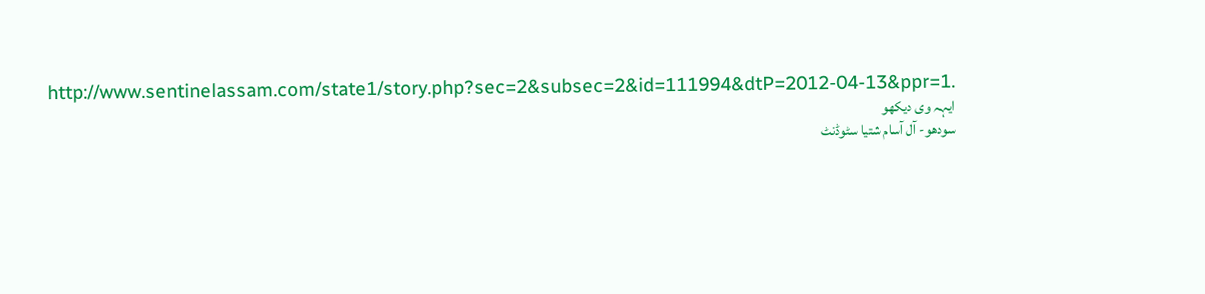http://www.sentinelassam.com/state1/story.php?sec=2&subsec=2&id=111994&dtP=2012-04-13&ppr=1.
ایہہ وی دیکھو
سودھو- آل آسام شتیا سٹوڈنٹ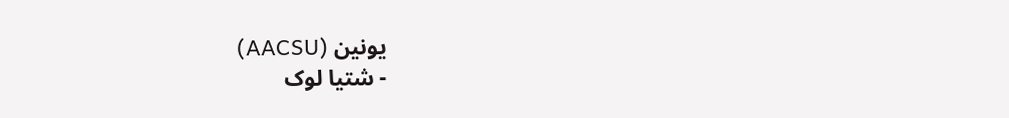یونین (AACSU)
- شتیا لوک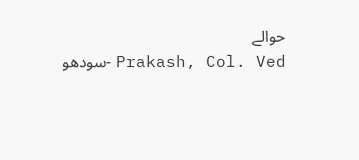حوالے
سودھو- Prakash, Col. Ved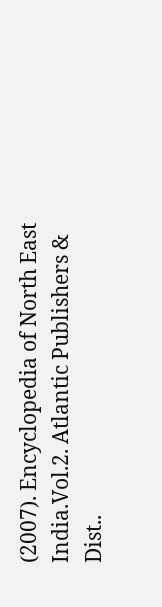(2007). Encyclopedia of North East India.Vol.2. Atlantic Publishers & Dist..